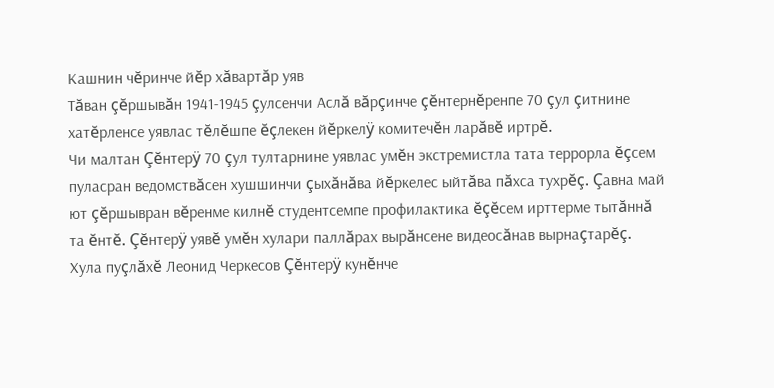Кашнин чĕринче йĕр хăвартăр уяв
Тăван çĕршывăн 1941-1945 çулсенчи Аслă вăрçинче çĕнтернĕренпе 70 çул çитнине хатĕрленсе уявлас тĕлĕшпе ĕçлекен йĕркелÿ комитечĕн ларăвĕ иртрĕ.
Чи малтан Çĕнтерÿ 70 çул тултарнине уявлас умĕн экстремистла тата террорла ĕçсем пуласран ведомствăсен хушшинчи çыхăнăва йĕркелес ыйтăва пăхса тухрĕç. Çавна май ют çĕршывран вĕренме килнĕ студентсемпе профилактика ĕçĕсем ирттерме тытăннă та ĕнтĕ. Çĕнтерÿ уявĕ умĕн хулари паллăрах вырăнсене видеосăнав вырнаçтарĕç.
Хула пуçлăхĕ Леонид Черкесов Çĕнтерÿ кунĕнче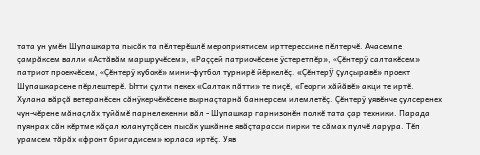тата ун умĕн Шупашкарта пысăк та пĕлтерĕшлĕ мероприятисем ирттерессине пĕлтерчĕ. Ачасемпе çамрăксем валли «Астăвăм маршручĕсем», «Раççей патриочĕсене ÿстеретпĕр», «Çĕнтерÿ салтакĕсем» патриот проекчĕсем, «Çĕнтерÿ кубокĕ» мини-футбол турнирĕ йĕркелĕç. «Çĕнтерÿ çулçыравĕ» проект Шупашкарсене пĕрлештерĕ. Ытти çулти пекех «Салтак пăтти» те пиçĕ, «Георги хăйăвĕ» акци те иртĕ. Хулана вăрçă ветеранĕсен сăнÿкерчĕкĕсене вырнаçтарнă баннерсем илемлетĕç. Çĕнтерÿ уявĕнче çулсеренех чун-чĕрене мăнаçлăх туйăмĕ парнелекенни вăл - Шупашкар гарнизонĕн полкĕ тата çар техники. Парада пуянрах сăн кĕртме кăçал юланутçăсен пысăк ушкăнне явăçтарасси пирки те сăмах пулчĕ ларура. Тĕп урамсем тăрăх «фронт бригадисем» юрласа иртĕç. Уяв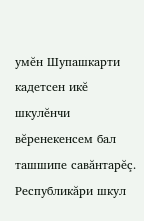умĕн Шупашкарти кадетсен икĕ шкулĕнчи вĕренекенсем бал ташшипе савăнтарĕç. Республикăри шкул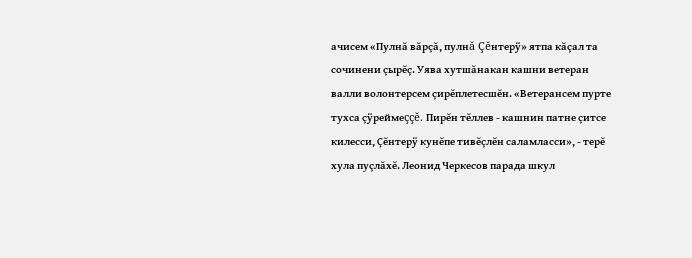ачисем «Пулнă вăрçă, пулнă Çĕнтерÿ» ятпа кăçал та сочинени çырĕç. Уява хутшăнакан кашни ветеран валли волонтерсем çирĕплетесшĕн. «Ветерансем пурте тухса çÿреймеççĕ. Пирĕн тĕллев - кашнин патне çитсе килесси, Çĕнтерÿ кунĕпе тивĕçлĕн саламласси», - терĕ хула пуçлăхĕ. Леонид Черкесов парада шкул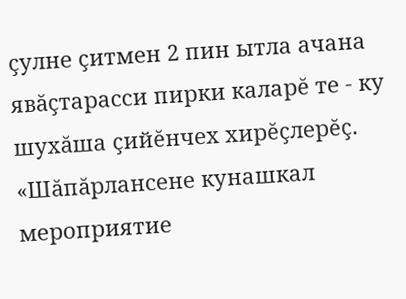çулне çитмен 2 пин ытла ачана явăçтарасси пирки каларĕ те - ку шухăша çийĕнчех хирĕçлерĕç. «Шăпăрлансене кунашкал мероприятие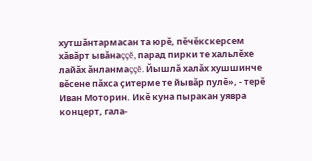хутшăнтармасан та юрĕ, пĕчĕкскерсем хăвăрт ывăнаççĕ, парад пирки те хальлĕхе лайăх ăнланмаççĕ. Йышлă халăх хушшинче вĕсене пăхса çитерме те йывăр пулĕ», - терĕ Иван Моторин. Икĕ куна пыракан уявра концерт, гала-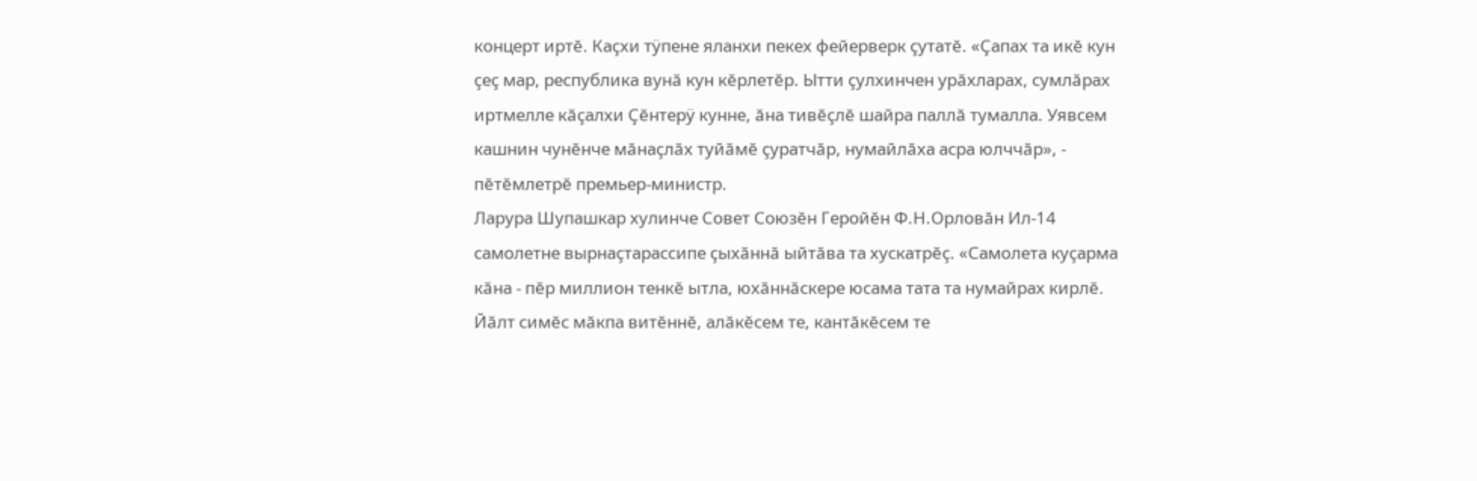концерт иртĕ. Каçхи тÿпене яланхи пекех фейерверк çутатĕ. «Çапах та икĕ кун çеç мар, республика вунă кун кĕрлетĕр. Ытти çулхинчен урăхларах, сумлăрах иртмелле кăçалхи Çĕнтерÿ кунне, ăна тивĕçлĕ шайра паллă тумалла. Уявсем кашнин чунĕнче мăнаçлăх туйăмĕ çуратчăр, нумайлăха асра юлччăр», - пĕтĕмлетрĕ премьер-министр.
Ларура Шупашкар хулинче Совет Союзĕн Геройĕн Ф.Н.Орловăн Ил-14 самолетне вырнаçтарассипе çыхăннă ыйтăва та хускатрĕç. «Самолета куçарма кăна - пĕр миллион тенкĕ ытла, юхăннăскере юсама тата та нумайрах кирлĕ. Йăлт симĕс мăкпа витĕннĕ, алăкĕсем те, кантăкĕсем те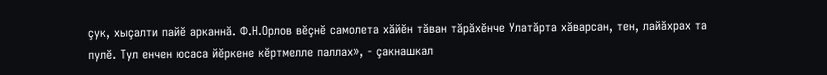çук, хыçалти пайĕ арканнă. Ф.Н.Орлов вĕçнĕ самолета хăйĕн тăван тăрăхĕнче Улатăрта хăварсан, тен, лайăхрах та пулĕ. Тул енчен юсаса йĕркене кĕртмелле паллах», - çакнашкал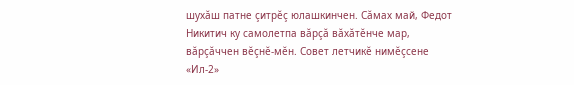шухăш патне çитрĕç юлашкинчен. Сăмах май, Федот Никитич ку самолетпа вăрçă вăхăтĕнче мар, вăрçăччен вĕçнĕ-мĕн. Совет летчикĕ нимĕçсене «Ил-2»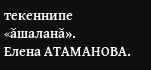текеннипе «ăшаланă».
Елена АТАМАНОВА.